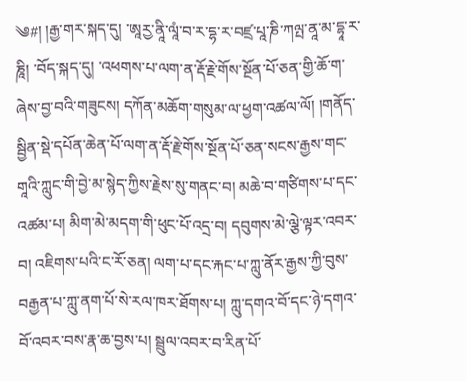༄#། །རྒྱ་གར་སྐད་དུ། ་ཨཱརྱ་ནཱི་ལཱཾ་བ་ར་དྷ་ར་བཛྲ་པཱ་ཎི་ཀལྤ་ནཱ་མ་དྷཱ་ར་ཎཱི། ་བོད་སྐད་དུ། ་འཕགས་པ་ལག་ན་རྡོ་རྗེ་གོས་སྔོན་པོ་ཅན་གྱི་ཆོ་ག་ཞེས་བྱ་བའི་གཟུངས། དཀོན་མཆོག་གསུམ་ལ་ཕྱག་འཚལ་ལོ། །གནོད་སྦྱིན་སྡེ་དཔོན་ཆེན་པོ་ལག་ན་རྡོ་རྗེ་གོས་སྔོན་པོ་ཅན་སངས་རྒྱས་གང་གཱའི་ཀླུང་གི་བྱེ་མ་སྙེད་ཀྱིས་རྗེས་སུ་གནང་བ། མཆེ་བ་གཙིགས་པ་དང་འཚམ་པ། མིག་མེ་མདག་གི་ཕུང་པོ་འདྲ་བ། དབུགས་མེ་ལྕེ་ལྟར་འབར་བ། འཇིགས་པའི་ང་རོ་ཅན། ལག་པ་དང་རྐང་པ་ཀླུ་ནོར་རྒྱས་ཀྱི་བུས་བརྒྱན་པ་ཀླུ་ནག་པོ་སེ་རལ་ཁར་ཐོགས་པ། ཀླུ་དགའ་བོ་དང་ཉེ་དགའ་བོ་འབར་བས་རྣ་ཆ་བྱས་པ། སྦྲུལ་འབར་བ་རིན་པོ་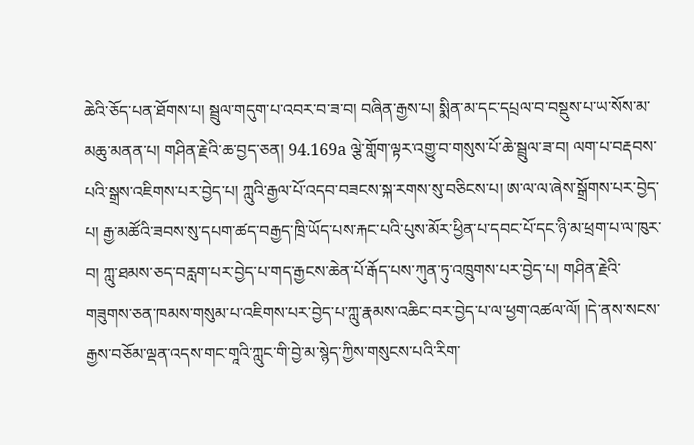ཆེའི་ཅོད་པན་ཐོགས་པ། སྦྲུལ་གདུག་པ་འབར་བ་ཟ་བ། བཞིན་རྒྱས་པ། སྨིན་མ་དང་དཔྲལ་བ་བསྡུས་པ་ཡ་སོས་མ་མཆུ་མནན་པ། གཤིན་རྗེའི་ཆ་བྱད་ཅན། 94.169a ལྕེ་གློག་ལྟར་འགྱུ་བ་གསུས་པོ་ཆེ་སྦྲུལ་ཟ་བ། ལག་པ་བརྡབས་པའི་སྒྲས་འཇིགས་པར་བྱེད་པ། ཀླུའི་རྒྱལ་པོ་འདབ་བཟངས་སྐ་རགས་སུ་བཅིངས་པ། ཨ་ལ་ལ་ཞེས་སྒྲོགས་པར་བྱེད་པ། རྒྱ་མཚོའི་ཟབས་སུ་དཔག་ཚད་བརྒྱད་ཁྲི་ཡོད་པས་རྐང་པའི་པུས་མོར་ཕྱིན་པ་དབང་པོ་དང་ཉི་མ་ཕྲག་པ་ལ་ཁུར་བ། ཀླུ་ཐམས་ཅད་བརླག་པར་བྱེད་པ་གད་རྒྱངས་ཆེན་པོ་རྒོད་པས་ཀུན་ཏུ་འཁྲུགས་པར་བྱེད་པ། གཤིན་རྗེའི་གཟུགས་ཅན་ཁམས་གསུམ་པ་འཇིགས་པར་བྱེད་པ་ཀླུ་རྣམས་འཆིང་བར་བྱེད་པ་ལ་ཕྱག་འཚལ་ལོ། །དེ་ནས་སངས་རྒྱས་བཅོམ་ལྡན་འདས་གང་གཱའི་ཀླུང་གི་བྱེ་མ་སྙེད་ཀྱིས་གསུངས་པའི་རིག་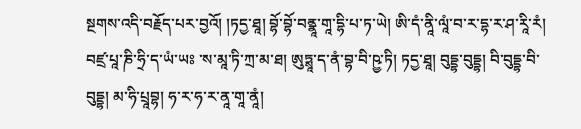སྔགས་འདི་བརྗོད་པར་བྱའོ། །ཏདྱ་ཐཱ། བྷོ་བྷོ་བནྣཱ་གཱ་དྷི་པ་ཏ་ཡེ། ཨི་དཾ་ནཱི་ལཱཾ་བ་ར་དྷ་ར་ཤ་རཱི་རཾ། བཛྲ་པཱ་ཎི་ཧྲི་ད་ཡཾ་ཡཿ ་ས་མཱ་ཏི་ཀྲ་མ་ཐ། ཨུཏྶཱ་ད་ནཾ་བྷ་བི་ཥྱ་ཏི། ཏདྱ་ཐཱ། བུདྡྷ་བུདྡྷ། བི་བུདྡྷ་བི་བུདྡྷ། མ་ཧི་པྲཱབྷ། ཧ་ར་ཧ་ར་ནཱ་གཱ་ནཱཾ།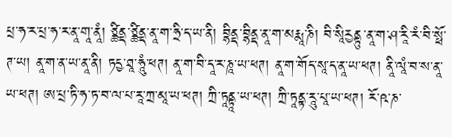པྲ་ཧ་ར་པྲ་ཧ་ར་ནཱ་གཱ་ནཱཾ། ཙྪིནྡ་ཙྪིནྡ་ནཱ་ག་ཧྲི་ད་ཡ་ནི། བྷིནྡ་བྷིནྡ་ནཱ་ག་མརྨཱ་ཎི། བི་སཱིརྱནྟུ་ནཱ་ག་ཤ་རཱི་རཾ་བི་སྥོ་ཊ་ཡ། ནཱ་ག་ན་ཡ་ནཱ་ནི། ཏདྱ་ཐཱ་ཧཱུཾ་ཕཊ། ནཱ་ག་བི་དཱ་ར་ཎཱ་ཡ་ཕཊ། ནཱ་ག་གོད་སཱ་ད་ནཱ་ཡ་ཕཊ། ནཱི་ལཱཾ་བ་ས་ནཱ་ཡ་ཕཊ། ཨ་པྲ་ཏི་ཧ་ཏ་བ་ལ་པ་རཱ་ཀྲ་མཱ་ཡ་ཕཊ། ཀྲི་ཏཱནྟཱ་ཡ་ཕཊ། ཀྲི་ཏཱནྟ་རཱུ་པཱ་ཡ་ཕཊ། རོ་ཥ་ཎ་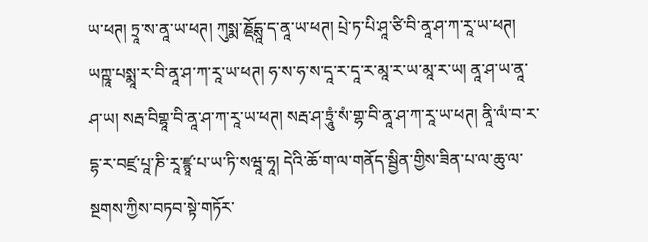ཡ་ཕཊ། ཏྲཱ་ས་ནཱ་ཡ་ཕཊ། ཀུསྨ་ཎྡོདྶཱ་ད་ནཱ་ཡ་ཕཊ། པྲེ་ཏ་པི་ཤཱ་ཙི་བི་ནཱ་ཤ་ཀ་རཱ་ཡ་ཕཊ། ཡཀྵཱ་པསྨཱ་ར་བི་ནཱ་ཤ་ཀ་རཱ་ཡ་ཕཊ། ཧ་ས་ཧ་ས་དཱ་ར་དཱ་ར་མཱ་ར་ཡ་མཱ་ར་ཡ། ནཱ་ཤ་ཡ་ནཱ་ཤ་ཡ། སརྦ་བིགྷཱ་བི་ནཱ་ཤ་ཀ་རཱ་ཡ་ཕཊ། སརྦ་ཤ་ཏྲཱུཾ་སཾ་གྷ་བི་ནཱ་ཤ་ཀ་རཱ་ཡ་ཕཊ། ནཱི་ལཾ་བ་ར་དྷ་ར་བཛྲ་པཱ་ཎི་རཱ་ཛྙཱ་པ་ཡ་ཏི་སཝཱ་ཧཱ། དེའི་ཆོ་ག་ལ་གནོད་སྦྱིན་གྱིས་ཟིན་པ་ལ་ཆུ་ལ་སྔགས་ཀྱིས་བཏབ་སྟེ་གཏོར་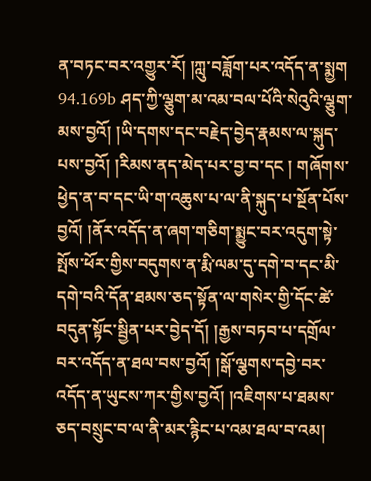ན་བཏང་བར་འགྱུར་རོ། །ཀླུ་བཟློག་པར་འདོད་ན་སྨྱག 94.169b ཤད་ཀྱི་ལྕུག་མ་འམ་བལ་པོའི་སེའུའི་ལྕུག་མས་བྱའོ། །ཡི་དགས་དང་བརྗེད་བྱེད་རྣམས་ལ་སྐུད་པས་བྱའོ། །རིམས་ནད་མེད་པར་བྱ་བ་དང ། གཞོགས་ཕྱེད་ན་བ་དང་ཡི་ག་འཆུས་པ་ལ་ནི་སྐུད་པ་སྔོན་པོས་བྱའོ། །ནོར་འདོད་ན་ཞག་གཅིག་སྨྱུང་བར་འདུག་སྟེ་སྤོས་ཕོར་གྱིས་བདུགས་ན་རྨི་ལམ་དུ་དགེ་བ་དང་མི་དགེ་བའི་དོན་ཐམས་ཅད་སྟོན་ལ་གསེར་གྱི་དོང་ཚེ་བདུན་སྟོང་སྦྱིན་པར་བྱེད་དོ། །རྒྱས་བཏབ་པ་དགྲོལ་བར་འདོད་ན་ཐལ་བས་བྱའོ། །སྒོ་ལྕགས་དབྱེ་བར་འདོད་ན་ཡུངས་ཀར་གྱིས་བྱའོ། །འཇིགས་པ་ཐམས་ཅད་བསྲུང་བ་ལ་ནི་མར་རྙིང་པ་འམ་ཐལ་བ་འམ།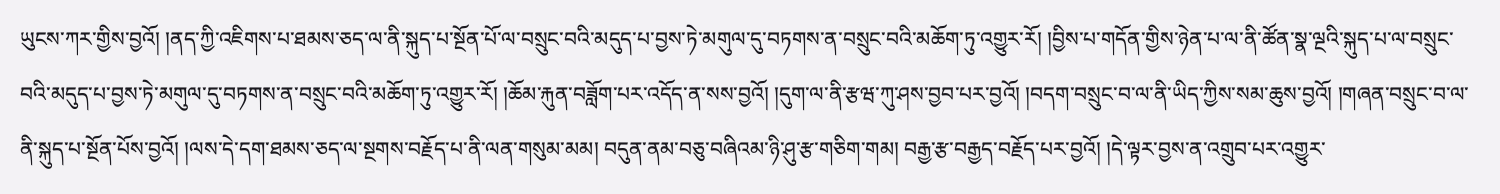ཡུངས་ཀར་གྱིས་བྱའོ། །ནད་ཀྱི་འཇིགས་པ་ཐམས་ཅད་ལ་ནི་སྐུད་པ་སྔོན་པོ་ལ་བསྲུང་བའི་མདུད་པ་བྱས་ཏེ་མགུལ་དུ་བཏགས་ན་བསྲུང་བའི་མཆོག་ཏུ་འགྱུར་རོ། །བྱིས་པ་གདོན་གྱིས་ཉེན་པ་ལ་ནི་ཚོན་སྣ་ལྔའི་སྐུད་པ་ལ་བསྲུང་བའི་མདུད་པ་བྱས་ཏེ་མགུལ་དུ་བཏགས་ན་བསྲུང་བའི་མཆོག་ཏུ་འགྱུར་རོ། །ཆོམ་རྐུན་བཟློག་པར་འདོད་ན་སས་བྱའོ། །དུག་ལ་ནི་རྩཝ་ཀུ་ཤས་བྱབ་པར་བྱའོ། །བདག་བསྲུང་བ་ལ་ནི་ཡིད་ཀྱིས་སམ་ཆུས་བྱའོ། །གཞན་བསྲུང་བ་ལ་ནི་སྐུད་པ་སྔོན་པོས་བྱའོ། །ལས་དེ་དག་ཐམས་ཅད་ལ་སྔགས་བརྗོད་པ་ནི་ལན་གསུམ་མམ། བདུན་ནམ་བཅུ་བཞིའམ་ཉི་ཤུ་རྩ་གཅིག་གམ། བརྒྱ་རྩ་བརྒྱད་བརྗོད་པར་བྱའོ། །དེ་ལྟར་བྱས་ན་འགྲུབ་པར་འགྱུར་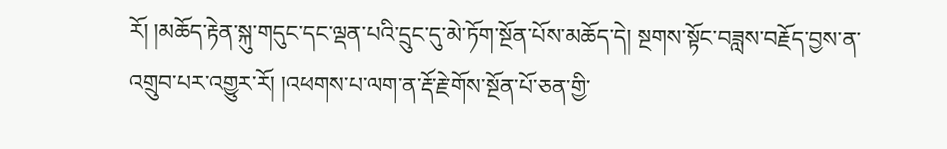རོ། །མཆོད་རྟེན་སྐུ་གདུང་དང་ལྡན་པའི་དྲུང་དུ་མེ་ཏོག་སྔོན་པོས་མཆོད་དེ། སྔགས་སྟོང་བཟླས་བརྗོད་བྱས་ན་འགྲུབ་པར་འགྱུར་རོ། །འཕགས་པ་ལག་ན་རྡོ་རྗེ་གོས་སྔོན་པོ་ཅན་གྱི་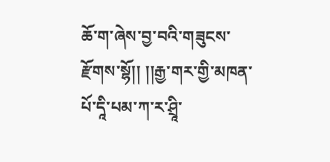ཆོ་ག་ཞེས་བྱ་བའི་གཟུངས་རྫོགས་སྷོ།། །།རྒྱ་གར་གྱི་མཁན་པོ་དཱི་པམ་ཀ་ར་ཤྲཱི་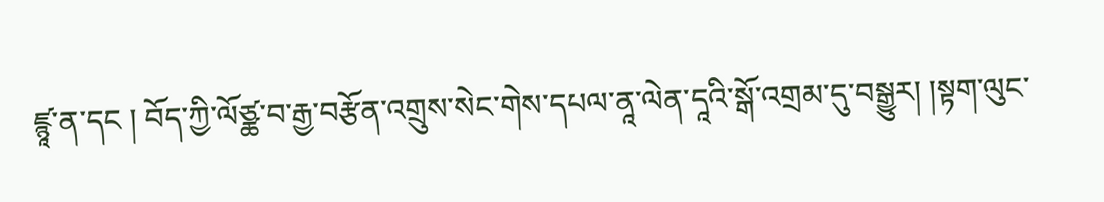ཛྙཱ་ན་དང ། བོད་ཀྱི་ལོཙྪ་བ་རྒྱ་བརྩོན་འགྲུས་སེང་གེས་དཔལ་ནཱ་ལེན་དཱའི་སྒོ་འགྲམ་དུ་བསྒྱུར། །སྟག་ལུང་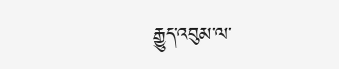རྒྱུད་འབུམ་ལ་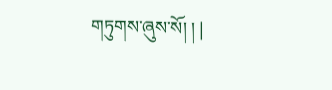གཏུགས་ཞུས་སོ། ། |